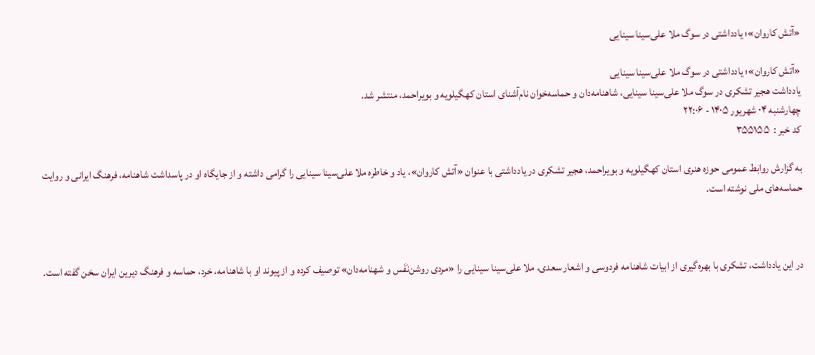«آتش کاروان»؛ یادداشتی در سوگ ملا علی‌سینا سینایی

«آتش کاروان»؛ یادداشتی در سوگ ملا علی‌سینا سینایی
یادداشت هجیر تشکری در سوگ ملا علی‌سینا سینایی، شاهنامه‌دان و حماسه‌خوان نام‌آشنای استان کهگیلویه و بویراحمد، منتشر شد.
چهارشنبه ۰۴ شهريور ۱۴۰۵ - ۲۲:۰۶
کد خبر :  ۳۵۵۱۵۵

به گزارش روابط عمومی حوزه هنری استان کهگیلویه و بویراحمد، هجیر تشکری در یادداشتی با عنوان «آتش کاروان»، یاد و خاطره ملا علی‌سینا سینایی را گرامی داشته و از جایگاه او در پاسداشت شاهنامه، فرهنگ ایرانی و روایت حماسه‌های ملی نوشته است.



در این یادداشت، تشکری با بهره‌گیری از ابیات شاهنامه فردوسی و اشعار سعدی، ملا علی‌سینا سینایی را «مردی روشن‌نَفَس و شهنامه‌دان» توصیف کرده و از پیوند او با شاهنامه، خرد، حماسه و فرهنگ دیرین ایران سخن گفته است.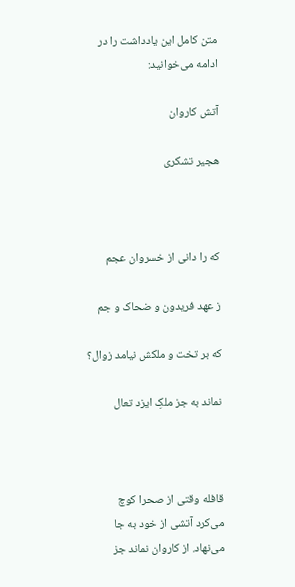متن کامل این یادداشت را در ادامه می‌خوانید:

آتش کاروان

هجیر تشکری



که را دانی از خسروان عجم

ز عهد فریدون و ضحاک و جم

که بر تخت و ملکش نیامد زوال؟

نماند به جز ملکِ ایزد تعال



قافله وقتی از صحرا کوچ می‌کرد آتشی از خود به جا می‌نهاد. از کاروان نماند جز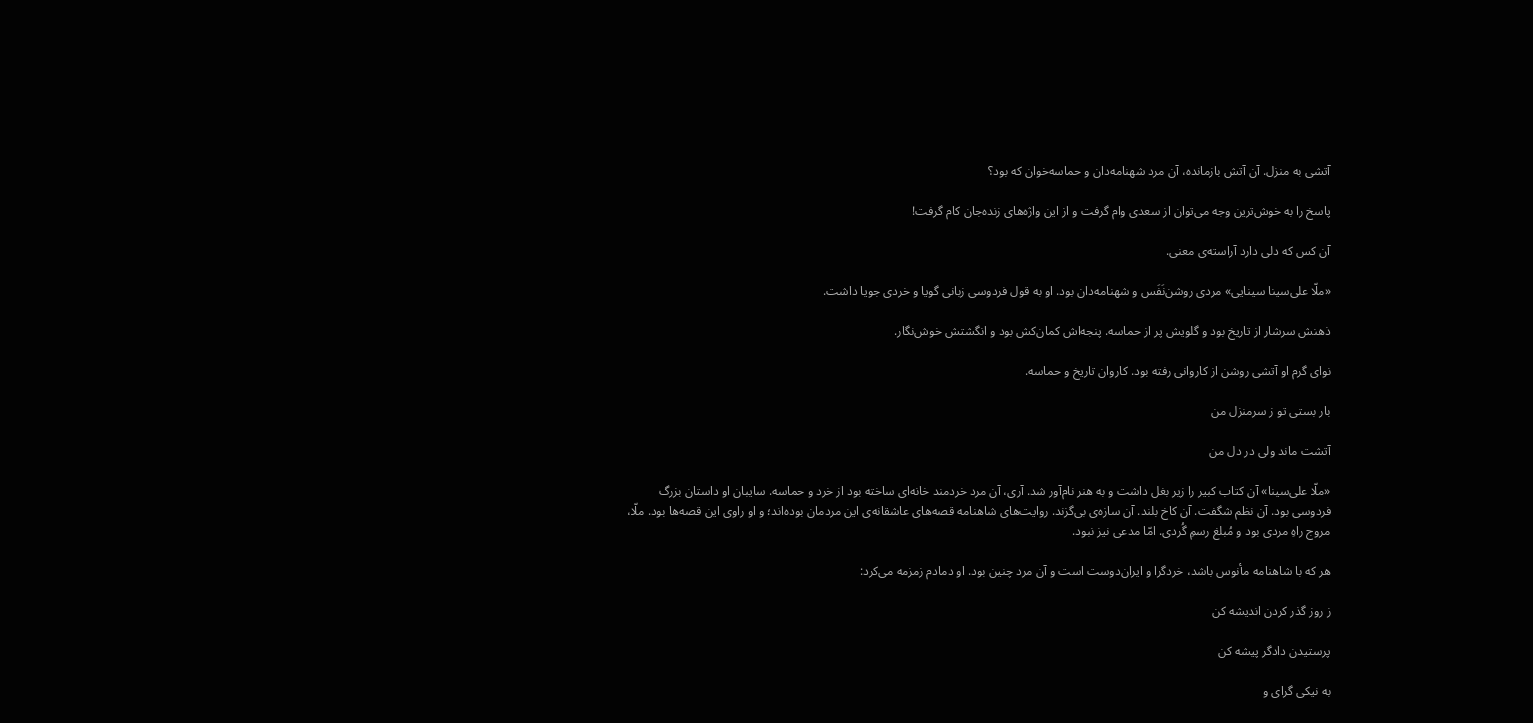آتشی به منزل. آن آتش بازمانده، آن مرد شهنامه‌دان و حماسه‌خوان که بود؟

پاسخ را به خوش‌ترین وجه می‌توان از سعدی وام گرفت و از این واژه‌های زنده‌جان‌ کام گرفت!

آن کس که دلی دارد آراسته‌ی معنی.

«ملّا علی‌سینا سینایی» مردی روشن‌نَفَس و شهنامه‌دان بود. او به قول فردوسی زبانی گویا و خردی جویا داشت.

ذهنش سرشار از تاریخ بود و گلویش پر از حماسه. پنجه‌‌اش کمان‌کش بود و انگشتش خوش‌نگار.

نوای گرم او آتشی روشن از کاروانی رفته بود. کاروان تاریخ و حماسه.

بار بستی تو ز سرمنزل من

آتشت ماند ولی در دل من

«ملّا علی‌‌سینا» آن کتاب کبیر را زیر بغل داشت و به هنر نام‌آور شد. آری، آن ‌مرد خردمند خانه‌ای ساخته بود از خرد و حماسه. سایبان او داستان بزرگ فردوسی بود. آن نظم شگفت. آن کاخ بلند. آن سازه‌ی بی‌گزند. روایت‌های شاهنامه قصه‌های عاشقانه‌ی این مردمان بوده‌اند؛ و او راوی این قصه‌ها بود. ملّا‌، مروج راهِ مردی بود و مُبلغ رسمِ گُردی. امّا مدعی نیز نبود.

هر که با شاهنامه مأنوس باشد، خردگرا و ایران‌دوست است و آن مرد چنین بود. او دمادم زمزمه می‌کرد:

ز روز گذر کردن اندیشه کن

پرستیدن دادگر پیشه کن

به نیکی گرای و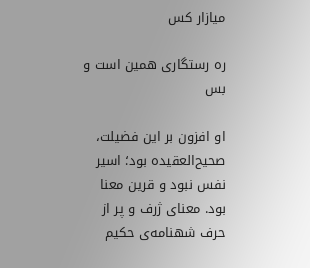میازار کس

ره رستگاری همین است و بس

او افزون بر این فضیلت، صحیح‌العقیده بود؛ اسیر نفس نبود و قرین معنا بود. معنای ژرف و پر از حرف شهنامه‌ی حکیم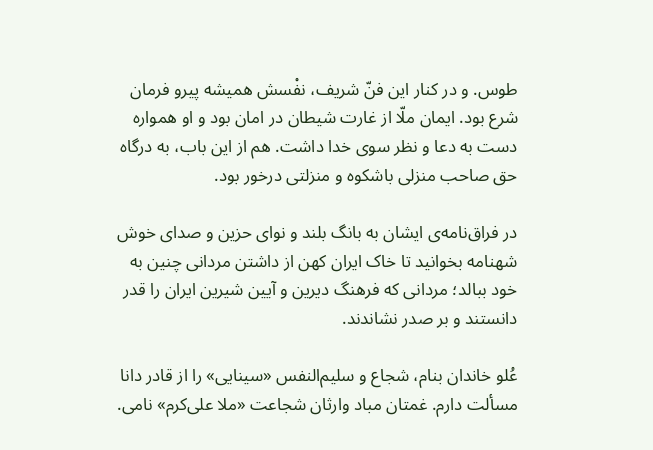طوس. و در کنار این فنّ شریف، نفْسش همیشه پیرو فرمان شرع بود. ایمان ملّا از غارت شیطان در امان بود و او همواره دست به دعا و نظر سوی خدا داشت. هم از این باب، به درگاه حق صاحب منزلی باشکوه و منزلتی درخور بود.

در فراق‌نامه‌ی ایشان به بانگ بلند و نوای حزین و صدای خوش شهنامه بخوانید تا خاک ایران کهن از داشتن مردانی چنین به خود ببالد؛ مردانی که فرهنگ دیرین و آیین شیرین ایران را قدر دانستند و بر صدر نشاندند.

عُلو خاندان بنام، شجاع و سلیم‌النفس «سینایی» را از قادر دانا مسألت دارم. غمتان مباد وارثان شجاعت «ملا علی‌کرم» نامی.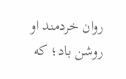روان خردمند او روشن باد؛ که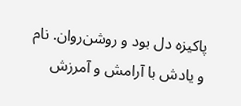پاکیزه دل بود و روشن‌روان. نام و ‌یادش با آرامش و آمرزش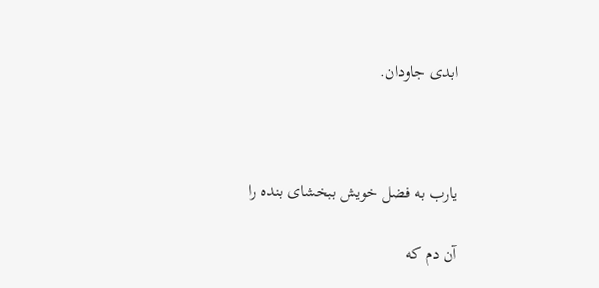ابدی جاودان.



یارب به فضل خویش ببخشای بنده را

آن دم که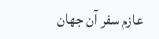عازم سفر آن جهان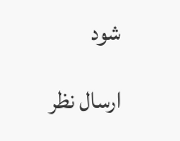شود

ارسال نظر